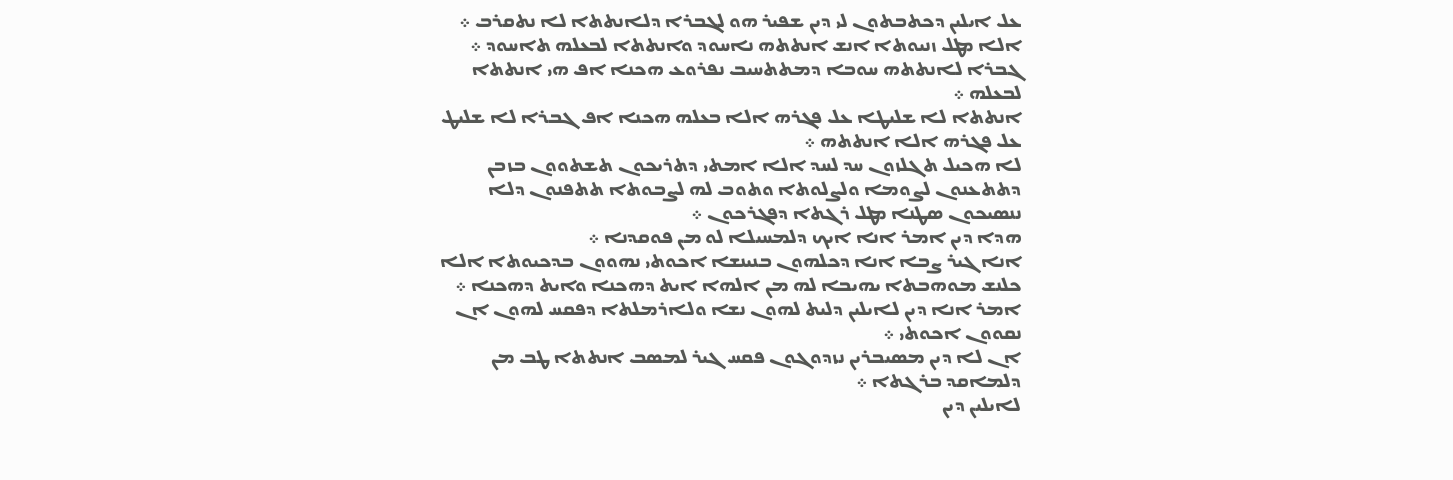ܥܠ ܐܝܠܝܢ ܕܟܬܒܬܘܢ ܠܝ ܕܝܢ ܫܦܝܪ ܗܘ ܠܓܒܪܐ ܕܠܐܢܬܬܐ ܠܐ ܢܬܩܪܒ ܀
ܐܠܐ ܡܛܠ ܙܢܝܘܬܐ ܐܢܫ ܐܢܬܬܗ ܢܐܚܘܕ ܘܐܢܬܬܐ ܠܒܥܠܗ ܬܐܚܘܕ ܀
ܓܒܪܐ ܠܐܢܬܬܗ ܚܘܒܐ ܕܡܬܬܚܝܒ ܢܦܪܘܥ ܗܟܢܐ ܐܦ ܗܝ ܐܢܬܬܐ ܠܒܥܠܗ ܀
ܐܢܬܬܐ ܠܐ ܫܠܝܛܐ ܥܠ ܦܓܪܗ ܐܠܐ ܒܥܠܗ ܗܟܢܐ ܐܦ ܓܒܪܐ ܠܐ ܫܠܝܛ ܥܠ ܦܓܪܗ ܐܠܐ ܐܢܬܬܗ ܀
ܠܐ ܗܟܝܠ ܬܓܠܙܘܢ ܚܕ ܠܚܕ ܐܠܐ ܐܡܬܝ ܕܬܪܝܟܘܢ ܬܫܬܘܘܢ ܒܙܒܢ ܕܬܬܥܢܘܢ ܠܨܘܡܐ ܘܠܨܠܘܬܐ ܘܬܘܒ ܠܗ ܠܨܒܘܬܐ ܬܬܦܢܘܢ ܕܠܐ ܢܢܤܝܟܘܢ ܤܛܢܐ ܡܛܠ ܪܓܬܐ ܕܦܓܪܟܘܢ ܀
ܗܕܐ ܕܝܢ ܐܡܪ ܐܢܐ ܐܝܟ ܕܠܡܚܝܠܐ ܠܘ ܡܢ ܦܘܩܕܢܐ ܀
ܐܢܐ ܓܝܪ ܨܒܐ ܐܢܐ ܕܟܠܗܘܢ ܒܢܝܢܫܐ ܐܟܘܬܝ ܢܗܘܘܢ ܒܕܟܝܘܬܐ ܐܠܐ ܟܠܢܫ ܡܘܗܒܬܐ ܝܗܝܒܐ ܠܗ ܡܢ ܐܠܗܐ ܐܝܬ ܕܗܟܢܐ ܘܐܝܬ ܕܗܟܢܐ ܀
ܐܡܪ ܐܢܐ ܕܝܢ ܠܐܝܠܝܢ ܕܠܝܬ ܠܗܘܢ ܢܫܐ ܘܠܐܪܡܠܬܐ ܕܦܩܚ ܠܗܘܢ ܐܢ ܢܩܘܘܢ ܐܟܘܬܝ ܀
ܐܢ ܠܐ ܕܝܢ ܡܤܝܒܪܝܢ ܢܙܕܘܓܘܢ ܦܩܚ ܓܝܪ ܠܡܤܒ ܐܢܬܬܐ ܛܒ ܡܢ ܕܠܡܐܩܕ ܒܪܓܬܐ ܀
ܠܐܝܠܝܢ ܕܝܢ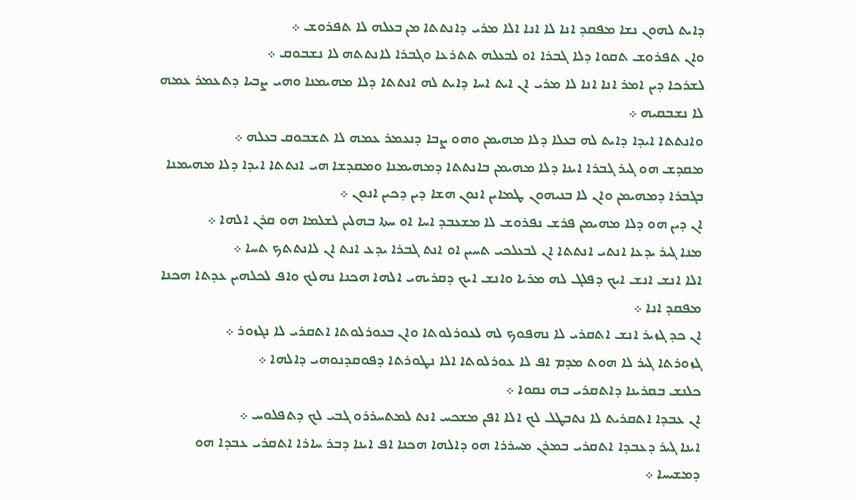ܕܐܝܬ ܠܗܘܢ ܢܫܐ ܡܦܩܕ ܐܢܐ ܠܐ ܐܢܐ ܐܠܐ ܡܪܝ ܕܐܢܬܬܐ ܡܢ ܒܥܠܗ ܠܐ ܬܦܪܘܫ ܀
ܘܐܢ ܬܦܪܘܫ ܬܩܘܐ ܕܠܐ ܓܒܪܐ ܐܘ ܠܒܥܠܗ ܬܬܪܥܐ ܘܓܒܪܐ ܠܐܢܬܬܗ ܠܐ ܢܫܒܘܩ ܀
ܠܫܪܟܐ ܕܝܢ ܐܡܪ ܐܢܐ ܐܢܐ ܠܐ ܡܪܝ ܐܢ ܐܝܬ ܐܚܐ ܕܐܝܬ ܠܗ ܐܢܬܬܐ ܕܠܐ ܡܗܝܡܢܐ ܘܗܝ ܨܒܝܐ ܕܬܥܡܪ ܥܡܗ ܠܐ ܢܫܒܩܝܗ ܀
ܘܐܢܬܬܐ ܐܝܕܐ ܕܐܝܬ ܠܗ ܒܥܠܐ ܕܠܐ ܡܗܝܡܢ ܘܗܘ ܨܒܐ ܕܢܥܡܪ ܥܡܗ ܠܐ ܬܫܒܘܩ ܒܥܠܗ ܀
ܡܩܕܫ ܗܘ ܓܝܪ ܓܒܪܐ ܐܝܢܐ ܕܠܐ ܡܗܝܡܢ ܒܐܢܬܬܐ ܕܡܗܝܡܢܐ ܘܡܩܕܫܐ ܗܝ ܐܢܬܬܐ ܐܝܕܐ ܕܠܐ ܡܗܝܡܢܐ ܒܓܒܪܐ ܕܡܗܝܡܢ ܘܐܢ ܠܐ ܒܢܝܗܘܢ ܛܡܐܝܢ ܐܢܘܢ ܗܫܐ ܕܝܢ ܕܟܝܢ ܐܢܘܢ ܀
ܐܢ ܕܝܢ ܗܘ ܕܠܐ ܡܗܝܡܢ ܦܪܫ ܢܦܪܘܫ ܠܐ ܡܫܥܒܕ ܐܚܐ ܐܘ ܚܬܐ ܒܗܠܝܢ ܠܫܠܡܐ ܗܘ ܩܪܢ ܐܠܗܐ ܀
ܡܢܐ ܓܝܪ ܝܕܥܐ ܐܢܬܝ ܐܢܬܬܐ ܐܢ ܠܒܥܠܟܝ ܬܚܝܢ ܐܘ ܐܢܬ ܓܒܪܐ ܝܕܥ ܐܢܬ ܐܢ ܠܐܢܬܬܟ ܬܚܐ ܀
ܐܠܐ ܐܢܫ ܐܢܫ ܐܝܟ ܕܦܠܓ ܠܗ ܡܪܝܐ ܘܐܢܫ ܐܝܟ ܕܩܪܝܗܝ ܐܠܗܐ ܗܟܢܐ ܢܗܠܟ ܘܐܦ ܠܟܠܗܝܢ ܥܕܬܐ ܗܟܢܐ ܡܦܩܕ ܐܢܐ ܀
ܐܢ ܟܕ ܓܙܝܪ ܐܢܫ ܐܬܩܪܝ ܠܐ ܢܗܦܘܟ ܠܗ ܠܥܘܪܠܘܬܐ ܘܐܢ ܒܥܘܪܠܘܬܐ ܐܬܩܪܝ ܠܐ ܢܓܙܘܪ ܀
ܓܙܘܪܬܐ ܓܝܪ ܠܐ ܗܘܬ ܡܕܡ ܐܦ ܠܐ ܥܘܪܠܘܬܐ ܐܠܐ ܢܛܘܪܬܐ ܕܦܘܩܕܢܘܗܝ ܕܐܠܗܐ ܀
ܟܠܢܫ ܒܩܪܝܢܐ ܕܐܬܩܪܝ ܒܗ ܢܩܘܐ ܀
ܐܢ ܥܒܕܐ ܐܬܩܪܝܬ ܠܐ ܢܬܒܛܠ ܠܟ ܐܠܐ ܐܦܢ ܡܫܟܚ ܐܢܬ ܠܡܬܚܪܪܘ ܓܒܝ ܠܟ ܕܬܦܠܘܚ ܀
ܐܝܢܐ ܓܝܪ ܕܥܒܕܐ ܐܬܩܪܝ ܒܡܪܢ ܡܚܪܪܐ ܗܘ ܕܐܠܗܐ ܗܟܢܐ ܐܦ ܐܝܢܐ ܕܒܪ ܚܐܪܐ ܐܬܩܪܝ ܥܒܕܐ ܗܘ ܕܡܫܝܚܐ ܀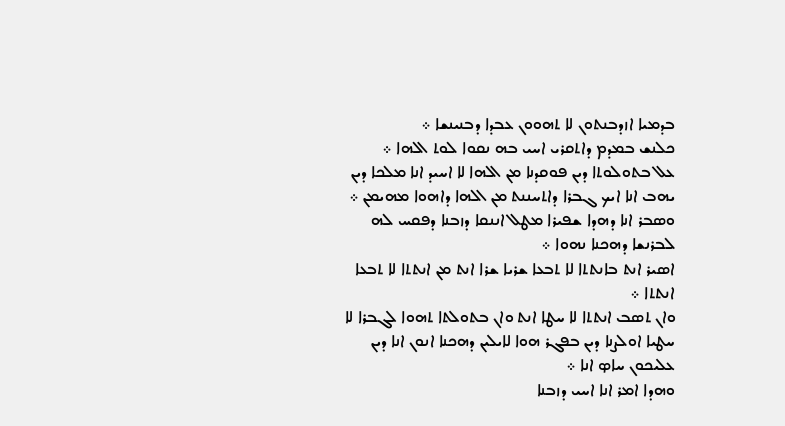ܒܕܡܝܐ ܐܙܕܒܢܬܘܢ ܠܐ ܬܗܘܘܢ ܥܒܕܐ ܕܒܢܝܢܫܐ ܀
ܟܠܢܫ ܒܡܕܡ ܕܐܬܩܪܝ ܐܚܝ ܒܗ ܢܩܘܐ ܠܘܬ ܐܠܗܐ ܀
ܥܠ ܒܬܘܠܘܬܐ ܕܝܢ ܦܘܩܕܢܐ ܡܢ ܐܠܗܐ ܠܐ ܐܚܝܕ ܐܢܐ ܡܠܟܐ ܕܝܢ ܝܗܒ ܐܢܐ ܐܝܟ ܓܒܪܐ ܕܐܬܚܢܢܬ ܡܢ ܐܠܗܐ ܕܐܗܘܐ ܡܗܝܡܢ ܀
ܘܤܒܪ ܐܢܐ ܕܗܕܐ ܫܦܝܪܐ ܡܛܠ ܐܢܢܩܐ ܕܙܒܢܐ ܕܦܩܚ ܠܗ ܠܒܪܢܫܐ ܕܗܟܢܐ ܢܗܘܐ ܀
ܐܤܝܪ ܐܢܬ ܒܐܢܬܬܐ ܠܐ ܬܒܥܐ ܫܪܝܐ ܫܪܐ ܐܢܬ ܡܢ ܐܢܬܬܐ ܠܐ ܬܒܥܐ ܐܢܬܬܐ ܀
ܘܐܢ ܬܤܒ ܐܢܬܬܐ ܠܐ ܚܛܐ ܐܢܬ ܘܐܢ ܒܬܘܠܬܐ ܬܗܘܐ ܠܓܒܪܐ ܠܐ ܚܛܝܐ ܐܘܠܨܢܐ ܕܝܢ ܒܦܓܪ ܗܘܐ ܠܐܝܠܝܢ ܕܗܟܢܐ ܐܢܘܢ ܐܢܐ ܕܝܢ ܥܠܝܟܘܢ ܚܐܤ ܐܢܐ ܀
ܘܗܕܐ ܐܡܪ ܐܢܐ ܐܚܝ ܕܙܒܢܐ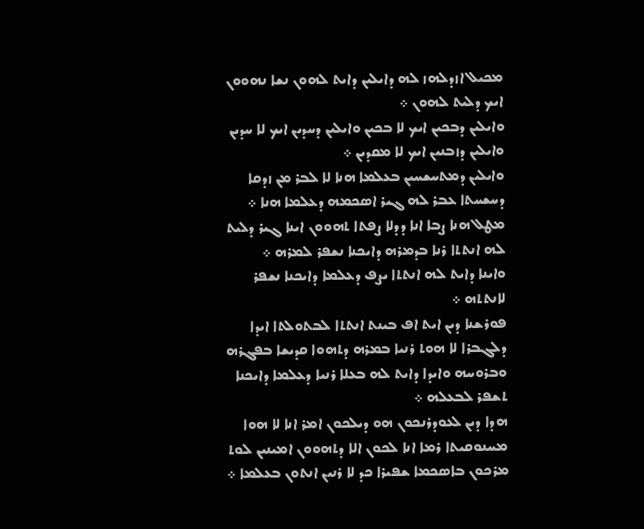ܡܟܝܠ ܐܙܕܠܗܙ ܠܗ ܕܐܝܠܝܢ ܕܐܝܬ ܠܗܘܢ ܢܫܐ ܢܗܘܘܢ ܐܝܟ ܕܠܝܬ ܠܗܘܢ ܀
ܘܐܝܠܝܢ ܕܒܟܝܢ ܐܝܟ ܠܐ ܒܟܝܢ ܘܐܝܠܝܢ ܕܚܕܝܢ ܐܝܟ ܠܐ ܚܕܝܢ ܘܐܝܠܝܢ ܕܙܒܢܝܢ ܐܝܟ ܠܐ ܡܩܕܝܢ ܀
ܘܐܝܠܝܢ ܕܡܬܚܫܚܝܢ ܒܥܠܡܐ ܗܢܐ ܠܐ ܠܒܪ ܡܢ ܙܕܩܐ ܕܚܫܚܬܐ ܥܒܪ ܠܗ ܓܝܪ ܐܤܟܡܗ ܕܥܠܡܐ ܗܢܐ ܀
ܡܛܠ ܗܢܐ ܨܒܐ ܐܢܐ ܕܕܠܐ ܨܦܬܐ ܬܗܘܘܢ ܐܝܢܐ ܓܝܪ ܕܠܝܬ ܠܗ ܐܢܬܬܐ ܪܢܐ ܒܕܡܪܗ ܕܐܝܟܢܐ ܢܫܦܪ ܠܡܪܗ ܀
ܘܐܝܢܐ ܕܐܝܬ ܠܗ ܐܢܬܬܐ ܝܨܦ ܕܥܠܡܐ ܕܐܝܟܢܐ ܢܫܦܪ ܠܐܢܬܬܗ ܀
ܦܘܪܫܢܐ ܕܝܢ ܐܝܬ ܐܦ ܒܝܢܬ ܐܢܬܬܐ ܠܒܬܘܠܬܐ ܐܝܕܐ ܕܠܓܒܪܐ ܠܐ ܗܘܬ ܪܢܝܐ ܒܡܪܗ ܕܬܗܘܐ ܩܕܝܫܐ ܒܦܓܪܗ ܘܒܪܘܚܗ ܘܐܝܕܐ ܕܐܝܬ ܠܗ ܒܥܠܐ ܪܢܝܐ ܕܥܠܡܐ ܕܐܝܟܢܐ ܬܫܦܪ ܠܒܥܠܗ ܀
ܗܕܐ ܕܝܢ ܠܥܘܕܪܢܟܘܢ ܗܘ ܕܝܠܟܘܢ ܐܡܪ ܐܢܐ ܠܐ ܗܘܐ ܡܚܢܘܩܝܬܐ ܪܡܐ ܐܢܐ ܠܟܘܢ ܐܠܐ ܕܬܗܘܘܢ ܐܡܝܢܝܢ ܠܘܬ ܡܪܟܘܢ ܒܐܤܟܡܐ ܫܦܝܪܐ ܟܕ ܠܐ ܪܢܝܢ ܐܢܬܘܢ ܒܥܠܡܐ ܀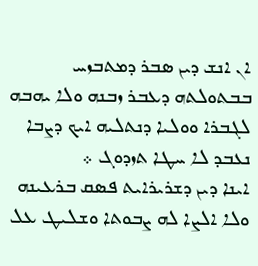ܐܢ ܐܢܫ ܕܝܢ ܤܒܪ ܕܡܬܒܙܚ ܒܒܬܘܠܬܗ ܕܥܒܪ ܙܒܢܗ ܘܠܐ ܝܗܒܗ ܠܓܒܪܐ ܘܘܠܝܐ ܕܢܬܠܝܗ ܐܝܟ ܕܨܒܐ ܢܥܒܕ ܠܐ ܚܛܐ ܬܙܕܘܓ ܀
ܐܝܢܐ ܕܝܢ ܕܫܪܝܪܐܝܬ ܦܤܩ ܒܪܥܝܢܗ ܘܠܐ ܐܠܨܐ ܠܗ ܨܒܘܬܐ ܘܫܠܝܛ ܥܠ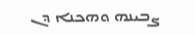ܨܒܝܢܗ ܘܗܟܢܐ ܕܢ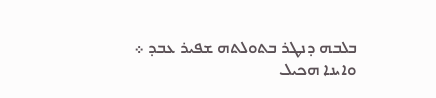ܒܠܒܗ ܕܢܛܪ ܒܬܘܠܬܗ ܫܦܝܪ ܥܒܕ ܀
ܘܐܝܢܐ ܗܟܝܠ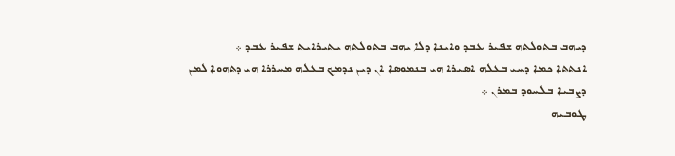ܕܝܗܒ ܒܬܘܠܬܗ ܫܦܝܪ ܥܒܕ ܘܐܝܢܐ ܕܠܐ ܝܗܒ ܒܬܘܠܬܗ ܝܬܝܪܐܝܬ ܫܦܝܪ ܥܒܕ ܀
ܐܢܬܬܐ ܟܡܐ ܕܚܝ ܒܥܠܗ ܐܤܝܪܐ ܗܝ ܒܢܡܘܤܐ ܐܢ ܕܝܢ ܢܕܡܟ ܒܥܠܗ ܡܚܪܪܐ ܗܝ ܕܬܗܘܐ ܠܡܢ ܕܨܒܝܐ ܒܠܚܘܕ ܒܡܪܢ ܀
ܛܘܒܝܗ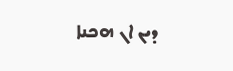ܕܝܢ ܐܢ ܗܟܢܐ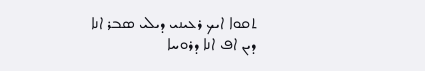ܬܩܘܐ ܐܝܟ ܪܥܝܢܝ ܕܝܠܝ ܤܒܪ ܐܢܐ ܕܝܢ ܐܦ ܐܢܐ ܕܪܘܚܐ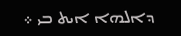ܕܐܠܗܐ ܐܝܬ ܒܝ ܀